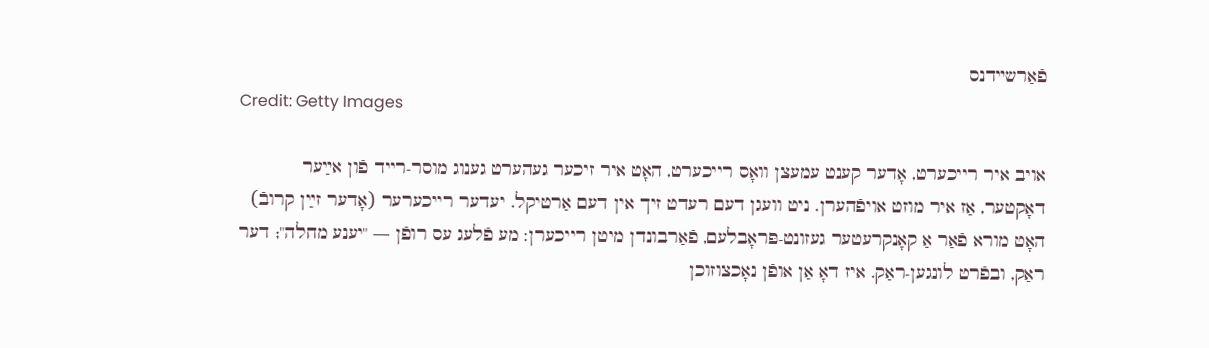פֿאַרשײדנס
Credit: Getty Images

אויב איר רייכערט, אָדער קענט עמעצן וואָס רייכערט, האָט איר זיכער געהערט גענוג מוסר-רייד פֿון אײַער דאָקטער, אַז איר מוזט אויפֿהערן. ניט וועגן דעם רעדט זיך אין דעם אַרטיקל. יעדער רייכערער (אָדער זײַן קרובֿ) האָט מורא פֿאַר אַ קאָנקרעטער געזונט-פּראָבלעם, פֿאַרבונדן מיטן רייכערן: מע פֿלעג עס רופֿן — "יענע מחלה"; דער ראַק, ובפֿרט לונגען-ראַק. איז דאָ אַן אופֿן נאָכצוזוכן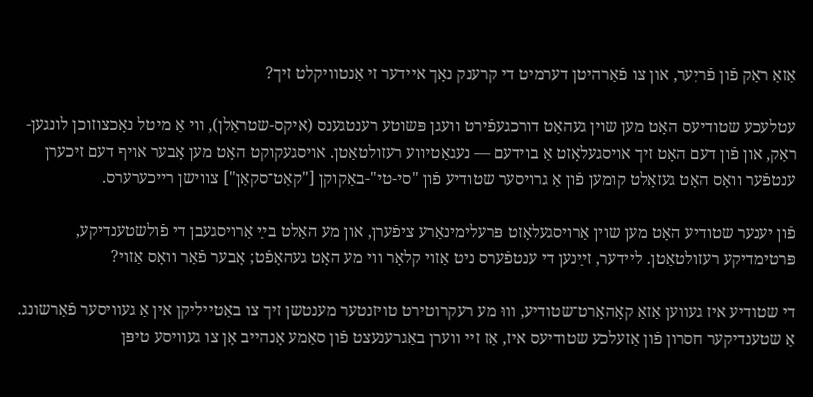אַזאַ ראַק פֿון פֿריִער, און צו פֿאַרהיטן דערמיט די קרענק נאָך איידער זי אַנטוויקלט זיך?

עטלעכע שטודיעס האָט מען שוין געהאַט דורכגעפֿירט וועגן פּשוטע רענטגענס (איקס-שטראַלן), ווי אַ מיטל נאָכצוזוכן לונגען-ראַק, און פֿון דעם האָט זיך אויסגעלאָזט אַ בוידעם — נעגאַטיווע רעזולטאַטן. אויסגעקוקט האָט מען אָבער אויף דעם זיכערן ענטפֿער וואָס האָט געזאָלט קומען פֿון אַ גרויסער שטודיע פֿון "סי-טי"-באַקוקן ["קאַט־סקאַן"] צווישן רייכערערס.

פֿון יענער שטודיע האָט מען שוין אַרויסגעלאָזט פּרעלימינאַרע ציפֿערן, און מע האַלט בײַ אַרויסגעבן די פֿולשטענדיקע, פּרטימדיקע רעזולטאַטן. ליידער, זײַנען די ענטפֿערס ניט אַזוי קלאָר ווי מע האָט געהאָפֿט; אָבער פֿאַר וואָס אַזוי?

די שטודיע איז געווען אַזאַ קאָהאָרט־שטודיע, וווּ מע רעקרוטירט טויזנטער מענטשן זיך צו באַטייליקן אין אַ געוויסער פֿאַרשונג. אַ שטענדיקער חסרון פֿון אַזעלכע שטודיעס איז, אַז זיי ווערן באַגרענעצט פֿון סאַמע אָנהייב אָן צו געוויסע טיפּן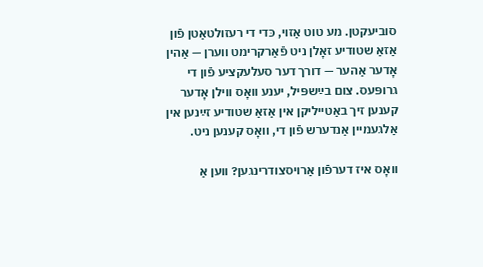סוביעקטן. מע טוט אַזוי, כּדי די רעזולטאַטן פֿון אַזאַ שטודיע זאָלן ניט פֿאַרקרימט ווערן — אַהין אָדער אַהער — דורך דער סעלעקציע פֿון די גרופּעס. צום בײַשפּיל, יענע וואָס ווילן אָדער קענען זיך באַטייליקן אין אַזאַ שטודיע זײַנען אין אַלגעמיין אַנדערש פֿון די, וואָס קענען ניט.

וואָס איז דערפֿון אַרויסצודרינגען? ווען אַ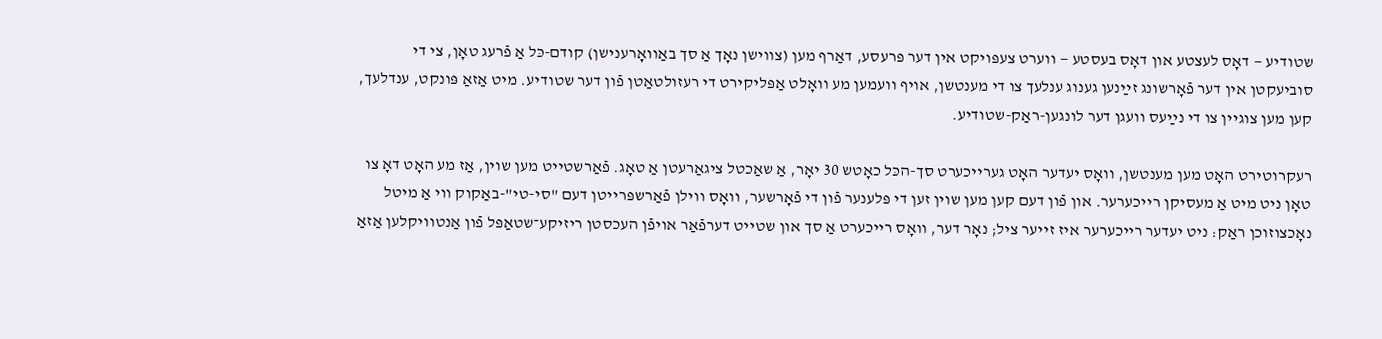שטודיע — דאָס לעצטע און דאָס בעסטע — ווערט צעפּויקט אין דער פּרעסע, דאַרף מען (צווישן נאָך אַ סך באַוואָרענישן) קודם-כּל אַ פֿרעג טאָן, צי די סוביעקטן אין דער פֿאָרשונג זײַנען גענוג ענלעך צו די מענטשן, אויף וועמען מע וואָלט אַפּליקירט די רעזולטאַטן פֿון דער שטודיע. מיט אַזאַ פּונקט, ענדלעך, קען מען צוגיין צו די נײַעס וועגן דער לונגען-ראַק-שטודיע.

רעקרוטירט האָט מען מענטשן, וואָס יעדער האָט גערייכערט סך-הכּל כאָטש 30 יאָר, אַ שאַכטל ציגאַרעטן אַ טאָג. פֿאַרשטייט מען שוין, אַז מע האָט דאָ צו טאָן ניט מיט אַ מעסיקן רייכערער. און פֿון דעם קען מען שוין זען די פּלענער פֿון די פֿאָרשער, וואָס ווילן פֿאַרשפּרייטן דעם "סי-טי"-באַקוק ווי אַ מיטל נאָכצוזוכן ראַק: ניט יעדער רייכערער איז זייער ציל; נאָר דער, וואָס רייכערט אַ סך און שטייט דערפֿאַר אויפֿן העכסטן ריזיקע־שטאַפּל פֿון אַנטוויקלען אַזאַ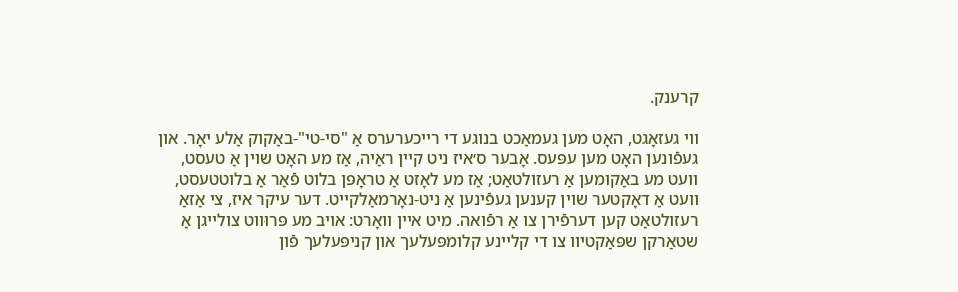קרענק.

ווי געזאָגט, האָט מען געמאַכט בנוגע די רייכערערס אַ "סי-טי"-באַקוק אַלע יאָר. און געפֿונען האָט מען עפּעס. אָבער ס׳איז ניט קיין ראַיה, אַז מע האָט שוין אַ טעסט, וועט מע באַקומען אַ רעזולטאַט; אַז מע לאָזט אַ טראָפּן בלוט פֿאַר אַ בלוטטעסט, וועט אַ דאָקטער שוין קענען געפֿינען אַ ניט-נאָרמאַלקייט. דער עיקר איז, צי אַזאַ רעזולטאַט קען דערפֿירן צו אַ רפֿואה. מיט איין וואָרט: אויב מע פּרוּווט צולייגן אַ שטאַרקן שפּאַקטיוו צו די קליינע קלומפּעלעך און קניפּעלעך פֿון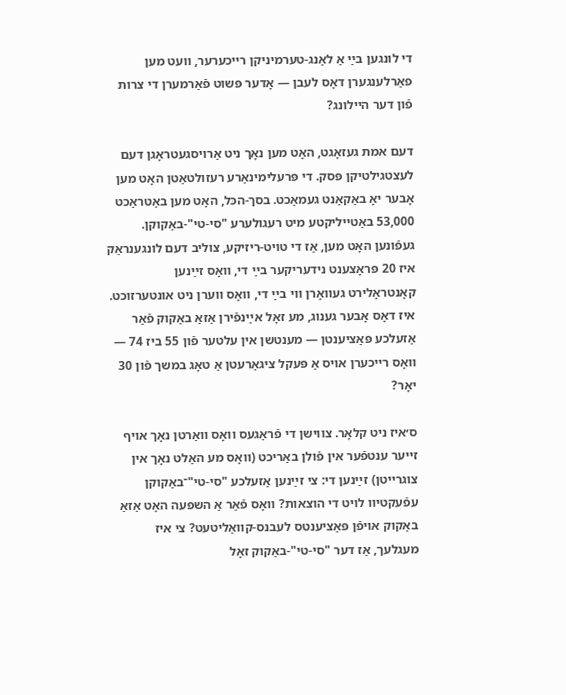די לונגען בײַ אַ לאַנג-טערמיניקן רייכערער, וועט מען פאַרלענגערן דאָס לעבן — אָדער פּשוט פֿאַרמערן די צרות פֿון דער היילונג?

דעם אמת געזאָגט, האָט מען נאָך ניט אַרויסגעטראָגן דעם לעצטגילטיקן פּסק. די פּרעלימינאַרע רעזולטאַטן האָט מען אָבער יאָ באַקאַנט געמאַכט. בסך-הכּל, האָט מען באַטראַכט 53,000 באַטייליקטע מיט רעגולערע "סי-טי"-באַקוקן. געפֿונען האָט מען, אַז די טויט-ריזיקע, צוליב דעם לונגענראַק איז 20 פּראָצענט נידעריקער בײַ די, וואָס זײַנען קאָנטראָלירט געוואָרן ווי בײַ די, וואָס ווערן ניט אונטערזוכט. איז דאָס אָבער גענוג, מע זאָל אײַנפֿירן אַזאַ באַקוק פֿאַר אַזעלכע פּאַציענטן — מענטשן אין עלטער פֿון 55 ביז 74 — וואָס רייכערן אויס אַ פּעקל ציגאַרעטן אַ טאָג במשך פֿון 30 יאָר?

ס׳איז ניט קלאָר. צווישן די פֿראַגעס וואָס וואַרטן נאָך אויף זייער ענטפֿער אין פֿולן באַריכט (וואָס מע האַלט נאָך אין צוגרייטן) זײַנען די: צי זײַנען אַזעלכע "סי-טי"־באַקוקן עפֿעקטיוו לויט די הוצאות? וואָס פֿאַר אַ השפּעה האָט אַזאַ באַקוק אויפֿן פּאַציענטס לעבנס-קוואַליטעט? צי איז מעגלעך, אַז דער "סי-טי"-באַקוק זאָל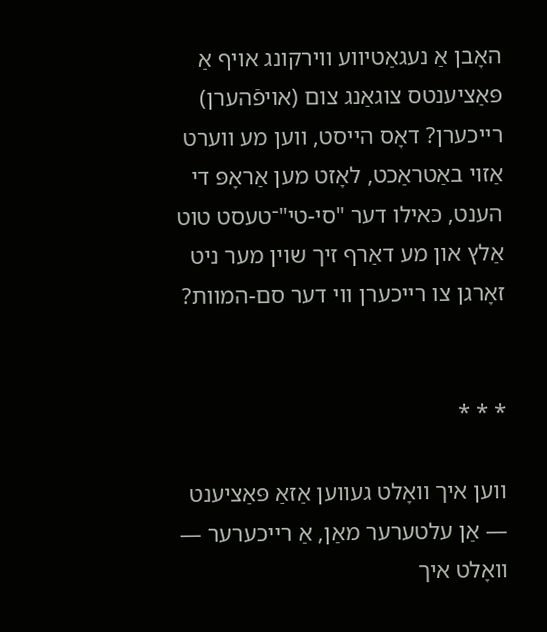האָבן אַ נעגאַטיווע ווירקונג אויף אַ פּאַציענטס צוגאַנג צום (אויפֿהערן) רייכערן? דאָס הייסט, ווען מע ווערט אַזוי באַטראַכט, לאָזט מען אַראָפּ די הענט, כּאילו דער "סי-טי"־טעסט טוט אַלץ און מע דאַרף זיך שוין מער ניט זאָרגן צו רייכערן ווי דער סם-המוות?


* * *

ווען איך וואָלט געווען אַזאַ פּאַציענט — אַן עלטערער מאַן, אַ רייכערער — וואָלט איך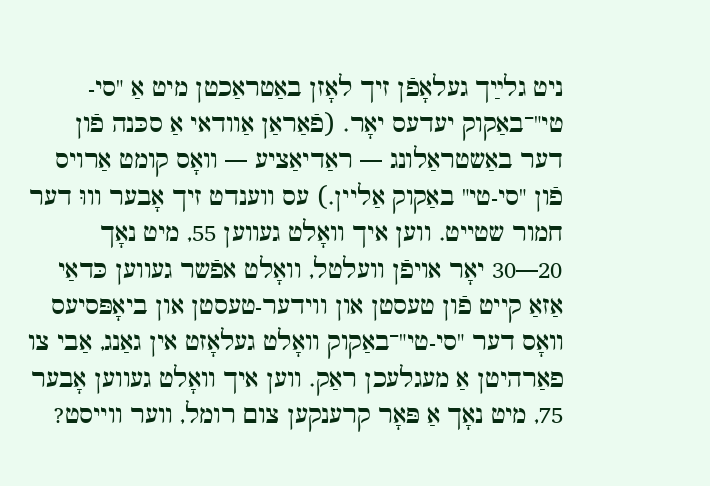ניט גלײַך געלאָפֿן זיך לאָזן באַטראַכטן מיט אַ "סי-טי"־באַקוק יעדעס יאָר. (פֿאַראַן אַוודאי אַ סכּנה פֿון דער באַשטראַלונג — ראַדיאַציע — וואָס קומט אַרויס פֿון "סי-טי" באַקוק אַליין.) עס ווענדט זיך אָבער וווּ דער חמור שטייט. ווען איך וואָלט געווען 55, מיט נאָך 20—30 יאָר אויפֿן וועלטל, וואָלט אפֿשר געווען כּדאַי אַזאַ קייט פֿון טעסטן און ווידער-טעסטן און ביאָפּסיעס וואָס דער "סי-טי"־באַקוק וואָלט געלאָזט אין גאַנג, אַבי צו פאַרהיטן אַ מעגלעכן ראַק. ווען איך וואָלט געווען אָבער 75, מיט נאָך אַ פּאָר קרענקען צום רומל, ווער ווייסט?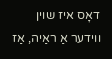דאָס איז שוין ווידער אַ ראַיה, אַז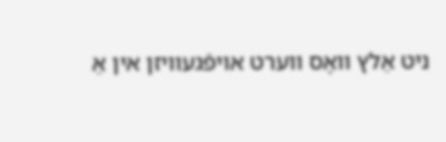ניט אַלץ וואָס ווערט אויפֿגעוויזן אין אַ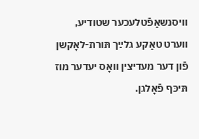וויסנשאַפֿטלעכער שטודיע, ווערט טאַקע גלײַך תּורת-לאָקשן פֿון דער מעדיצין וואָס יעדער מוז תּיכּף פֿאָלגן.